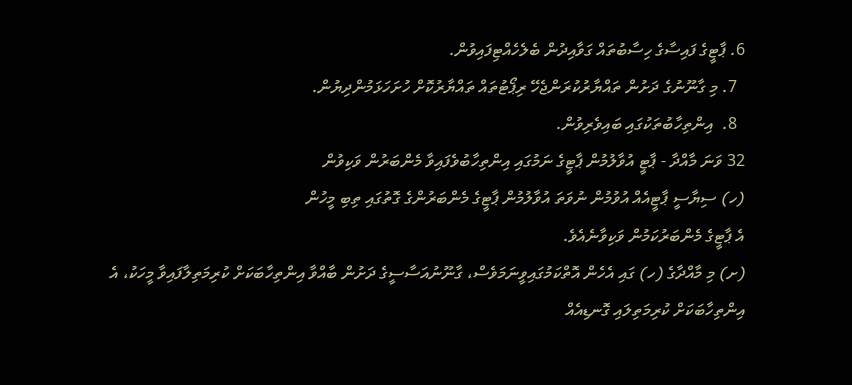6. ޕާޓީގެ ފައިސާގެ ހިސާބުތައް ގަވާއިދުން ބެލެހެއްޓިފައިވުން.
  7. މި ގާނޫނުގެ ދަށުން ތައްޔާރުކުރަންޖެހޭ ރިޕޯޓުތައް ތައްޔާރުކޮށް ހުށަހަޅަމުންދިޔުން.
  8.  އިންތިހާބުތަކުގައި ބައިވެރިވުން.
32 ވަނަ މާއްދާ - ޕާޓީ އުވާލުމުން ޕާޓީގެ ނަމުގައި އިންތިހާބުވެފައިވާ މެންބަރުން ވަކިވުން
(ހ) ސިޔާސީ ޕާޓީއެއް އުވުމުން ނުވަތަ އުވާލުމުން ޕާޓީގެ މެންބަރުންގެ ގޮތުގައި ތިބި މީހުން
އެ ޕާޓީގެ މެންބަރުކަމުން ވަކިވާނެއެވެ.
(ށ) މި މާއްދާގެ (ހ) ގައި އެހެން އޮތްކަމުގައިވީނަމަވެސް، ގާނޫނުއަސާސީގެ ދަށުން ބާއްވާ އިންތިހާބަކަށް ކުރިމަތިލާފައިވާ މީހަކު، އެ އިންތިހާބަކަށް ކުރިމަތިލައި ގޮނޑިއެއް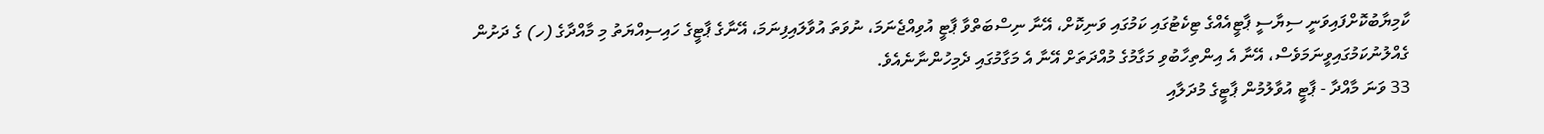ކާމިޔާބުކޮށްފައިވަނީ ސިޔާސީ ޕާޓީއެއްގެ ޓިކެޓުގައި ކަމުގައި ވަނިކޮށް، އޭނާ ނިސްބަތްވާ ޕާޓީ އުވިއްޖެނަމަ، ނުވަތަ އުވާލައިފިނަމަ، އޭނާގެ ޕާޓީގެ ހައިސިއްޔަތު މި މާއްދާގެ (ހ) ގެ ދަށުން ގެއްލުނުކަމުގައިވީނަމަވެސް، އޭނާ އެ އިންތިހާބުވި މަގާމުގެ މުއްދަތަށް އޭނާ އެ މަގާމުގައި ދެމިހުންނާނެއެވެ.
33 ވަނަ މާއްދާ - ޕާޓީ އުވާލުމުން ޕާޓީގެ މުދަލާއި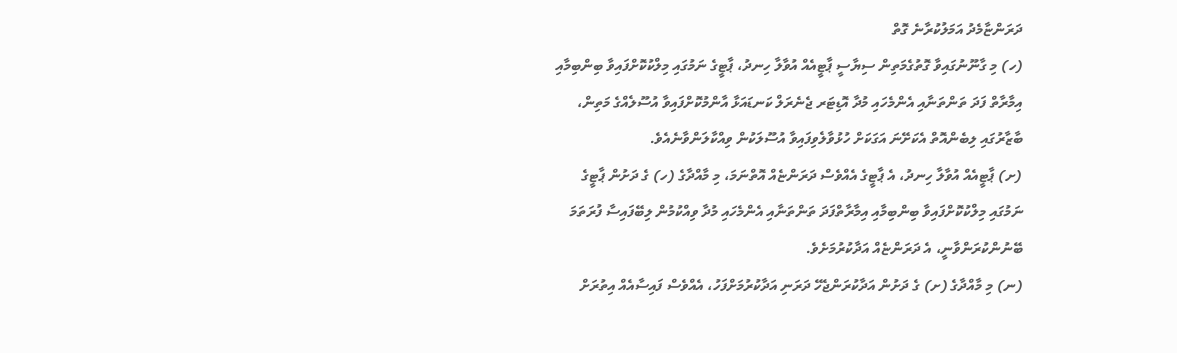ދަރަންޏާމެދު އަމަލުކުރާނެ ގޮތް
(ހ) މި ގާނޫނުގައިވާ ގޮތުގެމަތިން ސިޔާސީ ޕާޓީއެއް އުވާލާ ހިނދު، ޕާޓީގެ ނަމުގައި މިލްކުކޮށްފައިވާ ބިންބިމާއި އިމާރާތް ފަދަ ތަންތަނާއި އެންމެހައި މުދާ އޮޑިޓަރ ޖެނެރަލް ކަނޑައަޅާ އާންމުކޮށްފައިވާ އުސޫލެއްގެ މަތިން، ބާޒާރުގައި ލިބެންއޮތް އެކަށޭނަ އަގަކަށް ހުޅުވާލެވިފައިވާ އުސޫލަކުން ވިއްކާލަންވާނެއެވެ.
(ށ) ޕާޓީއެއް އުވާލާ ހިނދު، އެ ޕާޓީގެ އެއްވެސް ދަރަންޏެއް އޮތްނަމަ، މި މާއްދާގެ (ހ) ގެ ދަށުން ޕާޓީގެ ނަމުގައި މިލްކުކޮށްފައިވާ ބިންބިމާއި އިމާރާތްފަދަ ތަންތަނާއި އެންމެހައި މުދާ ވިއްކުމުން ލިބޭފައިސާ ފުރަތަމަ ބޭނުންކުރަންވާނީ، އެ ދަރަންޏެއް އަދާކުރުމަށެވެ.
(ނ) މި މާއްދާގެ (ށ) ގެ ދަށުން އަދާކުރަންޖެހޭ ދަރަނި އަދާކުރުމަށްފަހު، އެއްވެސް ފައިސާއެއް އިތުރަށް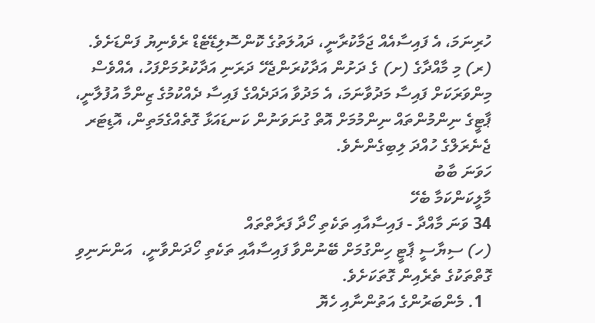ހުރިނަމަ، އެ ފައިސާއެއް ޖަމާކުރާނީ، ދައުލަތުގެ ކޮންސޮލިޑޭޓެޑް ރެވެނިޔު ފަންޑަށެވެ.
(ރ) މި މާއްދާގެ (ށ) ގެ ދަށުން އަދާކުރަންޖެހޭ ދަރަނި އަދާކުރުމަށްފަހު، އެއްވެސް މިންވަރަކަށް ފައިސާ މަދުވާނަމަ، އެ މަދުވާ އަދަދެއްގެ ފައިސާ ދެއްކުމުގެ ޒިންމާ އުފުލާނީ، ޕާޓީގެ ނިންމުންތައް ނިންމުމަށް އޮތް ގުނަވަނުން ކަނޑައަޅާ ގޮތެއްގެމަތިން، އޮޑިޓަރ ޖެނެރަލްގެ ހުއްދަ ލިބިގެންނެވެ.
ހަވަނަ ބާބު
މާލީކަންކަމާ ބެހޭ
34 ވަނަ މާއްދާ - ފައިސާއާއި ތަކެތި ހޯދާ ފަރާތްތައް
(ހ) ސިޔާސީ ޕާޓީ ހިންގުމަށް ބޭނުންވާ ފައިސާއާއި ތަކެތި ހޯދަންވާނީ،  އަންނަނިވި ގޮތްތަކުގެ ތެރެއިން ގޮތަކަށެވެ.
  1. މެންބަރުންގެ އަތުންނާއި ހެޔޮ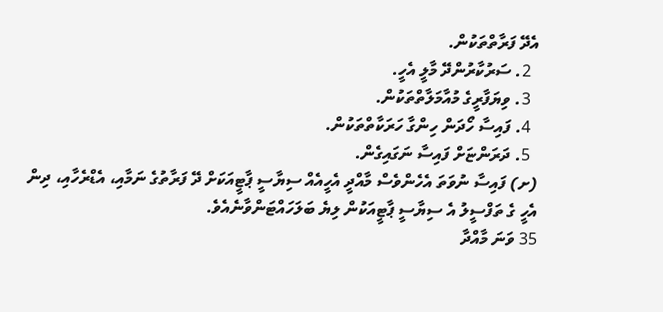އެދޭ ފަރާތްތަކުން.
  2. ސަރުކާރުންދޭ މާލީ އެހީ.
  3. ވިޔަފާރީގެ މުއާމަލާތްތަކުން.
  4. ފައިސާ ހޯދަން ހިންގާ ހަރަކާތްތަކުން.
  5. ދަރަންޏަށް ފައިސާ ނަގައިގެން.
(ށ) ފައިސާ ނުވަތަ އެހެންވެސް މާއްދީ އެހީއެއް ސިޔާސީ ޕާޓީއަކަށް ދޭ ފަރާތުގެ ނަމާއި، އެޑްރެހާއި، ދިން އެހީ ގެ ތަފްސީލު އެ ސިޔާސީ ޕާޓީއަކުން ލިޔެ ބަލަހައްޓަންވާނެއެވެ.
35 ވަނަ މާއްދާ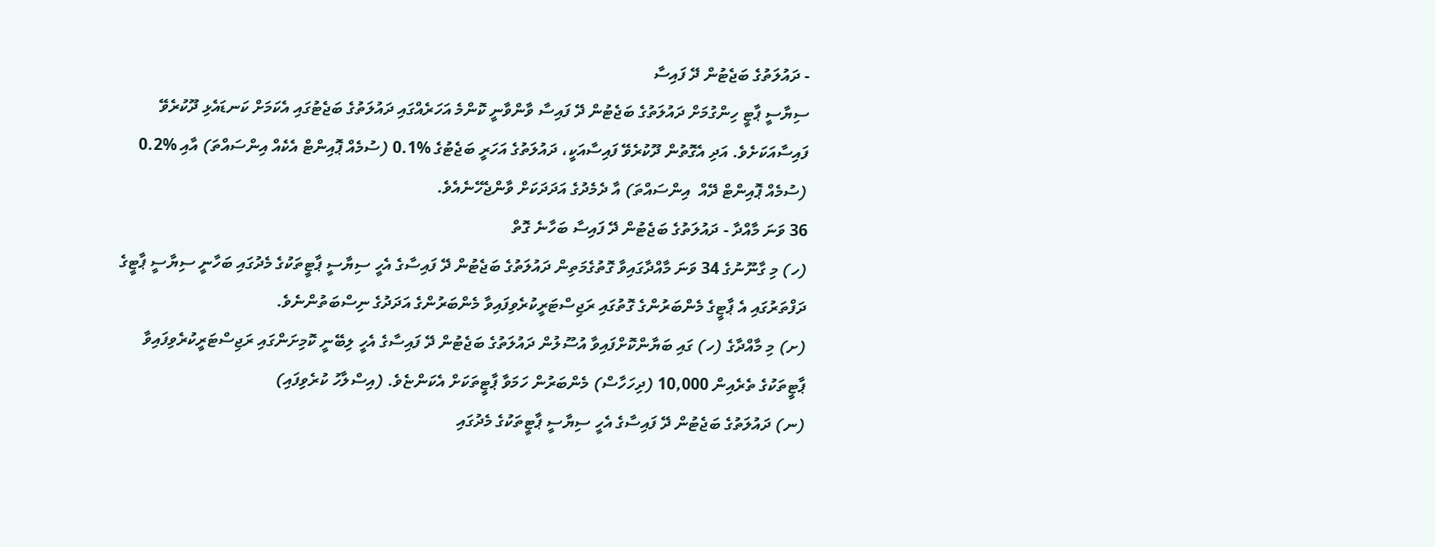- ދައުލަތުގެ ބަޖެޓުން ދޭ ފައިސާ
ސިޔާސީ ޕާޓީ ހިންގުމަށް ދައުލަތުގެ ބަޖެޓުން ދޭ ފައިސާ ވާންވާނީ ކޮންމެ އަހަރެއްގައި ދައުލަތުގެ ބަޖެޓުގައި އެކަމަށް ކަނޑައެޅި ދޫކުރެވޭ ފައިސާއަކަށެވެ. އަދި އެގޮތުން ދޫކުރެވޭ ފައިސާއަކީ، ދައުލަތުގެ އަހަރީ ބަޖެޓުގެ %0.1 (ސުމެއް ޕޮއިންޓް އެކެއް އިންސައްތަ) އާއި %0.2 (ސުމެއް ޕޮއިންޓް ދޭއް  އިންސައްތަ) އާ ދެމެދުގެ އަދަދަކަށް ވާންޖެހޭނެއެވެ.
36 ވަނަ މާއްދާ - ދައުލަތުގެ ބަޖެޓުން ދޭ ފައިސާ ބަހާނެ ގޮތް
(ހ) މި ގާނޫނުގެ 34 ވަނަ މާއްދާގައިވާ ގޮތުގެމަތިން ދައުލަތުގެ ބަޖެޓުން ދޭ ފައިސާގެ އެހީ ސިޔާސީ ޕާޓީތަކުގެ މެދުގައި ބަހާނީ ސިޔާސީ ޕާޓީގެ ދަފްތަރުގައި އެ ޕާޓީގެ މެންބަރުންގެ ގޮތުގައި ރަޖިސްޓަރީކުރެވިފައިވާ މެންބަރުންގެ އަދަދުގެ ނިސްބަތުންނެވެ.
(ށ) މި މާއްދާގެ (ހ) ގައި ބަޔާންކޮށްފައިވާ އުސޫލުން ދައުލަތުގެ ބަޖެޓުން ދޭ ފައިސާގެ އެހީ ލިބޭނީ ކޮމިށަންގައި ރަޖިސްޓަރީކުރެވިފައިވާ ޕާޓީތަކުގެ ތެރެއިން 10,000 (ދިހަހާސް) މެންބަރުން ހަމަވާ ޕާޓީތަކަށް އެކަންޏެވެ. (އިސްލާހު ކުރެވިފައި)
(ނ) ދައުލަތުގެ ބަޖެޓުން ދޭ ފައިސާގެ އެހީ ސިޔާސީ ޕާޓީތަކުގެ މެދުގައި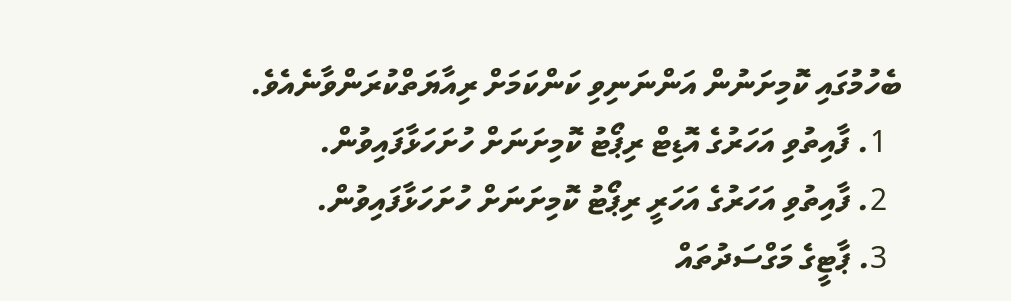ބެހުމުގައި ކޮމިށަނުން އަންނަނިވި ކަންކަމަށް ރިއާޔަތްކުރަންވާނެއެވެ.
  1. ފާއިތުވި އަހަރުގެ އޮޑިޓް ރިޕޯޓު ކޮމިށަނަށް ހުށަހަޅާފައިވުން.
  2. ފާއިތުވި އަހަރުގެ އަހަރީ ރިޕޯޓު ކޮމިށަނަށް ހުށަހަޅާފައިވުން.
  3. ޕާޓީގެ މަގްސަދުތައް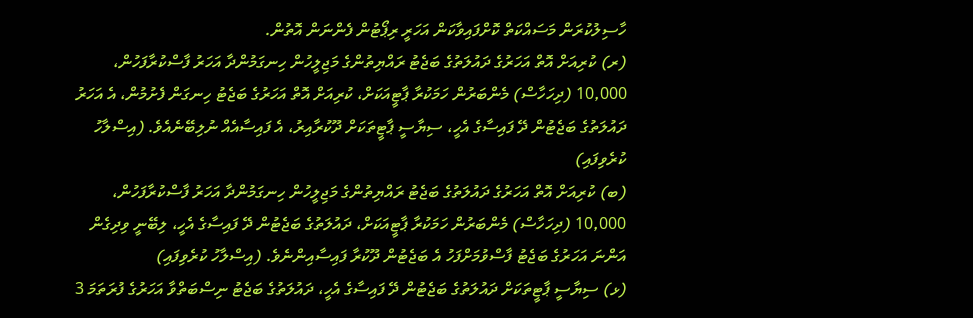ހާސިލުކުރަން މަސައްކަތް ކޮށްފައިވާކަން އަހަރީ ރިޕޯޓުން ފެންނަން އޮތުން.
(ރ) ކުރިއަށް އޮތް އަހަރުގެ ދައުލަތުގެ ބަޖެޓު ރައްޔިތުންގެ މަޖިލީހުން ހިނގަމުންދާ އަހަރު ފާސްކުރާފަހުން، 10,000 (ދިހަހާސް) މެންބަރުން ހަމަކުރާ ޕާޓީއަކަށް، ކުރިއަށް އޮތް އަހަރުގެ ބަޖެޓު ހިނގަން ފެށުމުން، އެ އަހަރު ދައުލަތުގެ ބަޖެޓުން ދޭ ފައިސާގެ އެހީ، ސިޔާސީ ޕާޓީތަކަށް ދޫކުރާއިރު، އެ ފައިސާއެއް ނުލިބޭނެއެވެ. (އިސްލާހު ކުރެވިފައި)
(ބ) ކުރިއަށް އޮތް އަހަރުގެ ދައުލަތުގެ ބަޖެޓު ރައްޔިތުންގެ މަޖިލީހުން ހިނގަމުންދާ އަހަރު ފާސްކުރާފަހުން، 10,000 (ދިހަހާސް) މެންބަރުން ހަމަކުރާ ޕާޓީއަކަށް، ދައުލަތުގެ ބަޖެޓުން ދޭ ފައިސާގެ އެހީ، ލިބޭނީ ވިދިގެން އަންނަ އަހަރުގެ ބަޖެޓު ފާސްވުމަށްފަހު އެ ބަޖެޓުން ދޫކުރާ ފައިސާއިންނެވެ. (އިސްލާހު ކުރެވިފައި)
(ޅ) ސިޔާސީ ޕާޓީތަކަށް ދައުލަތުގެ ބަޖެޓުން ދޭ ފައިސާގެ އެހީ، ދައުލަތުގެ ބަޖެޓު ނިސްބަތްވާ އަހަރުގެ ފުރަތަމަ 3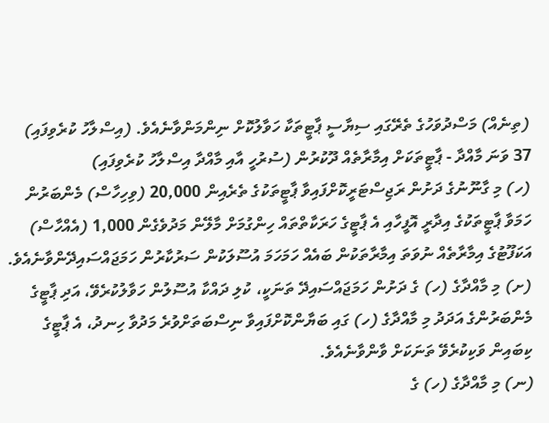(ތިނެއް) މަސްދުވަހުގެ ތެރޭގައި ސިޔާސީ ޕާޓީތަކާ ހަވާލުކޮށް ނިންމަންވާނެއެވެ. (އިސްލާހު ކުރެވިފައި)
37 ވަނަ މާއްދާ - ޕާޓީތަކަށް އިމާރާތެއް ދޫކުރުން (ސުރުހީ އާއި މާއްދާ އިސްލާހު ކުރެވިފައި)
(ހ) މި ގާނޫނުގެ ދަށުން ރަޖިސްޓަރީކޮށްފައިވާ ޕާޓީތަކުގެ ތެރެއިން 20,000 (ވިހިހާސް) މެންބަރުން ހަމަވާ ޕާޓީތަކުގެ އިދާރީ އޮފީހާއި އެ ޕާޓީގެ ހަރަކާތްތައް ހިންގުމަށް މާލޭން މަދުވެގެން 1,000 (އެއްހާސް) އަކަފޫޓުގެ އިމާރާތެއް ނުވަތަ އިމާރާތަކުން ބައެއް ހަމަހަމަ އުސޫލަކުން ސަރުކާރުން ހަމަޖައްސައިދޭންވާނެއެވެ.
(ށ) މި މާއްދާގެ (ހ) ގެ ދަށުން ހަމަޖައްސައިދޭ ތަނަކީ، ކުލި ދައްކާ އުސޫލުން ހަވާލުކުރެވޭ، އަދި ޕާޓީގެ މެންބަރުންގެ އަދަދު މި މާއްދާގެ (ހ) ގައި ބަޔާންކޮށްފައިވާ ނިސްބަތަށްވުރެ މަދުވާ ހިނދު، އެ ޕާޓީގެ ކިބައިން ވަކިކުރެވޭ ތަނަކަށް ވާންވާނެއެވެ.
(ނ) މި މާއްދާގެ (ހ) ގެ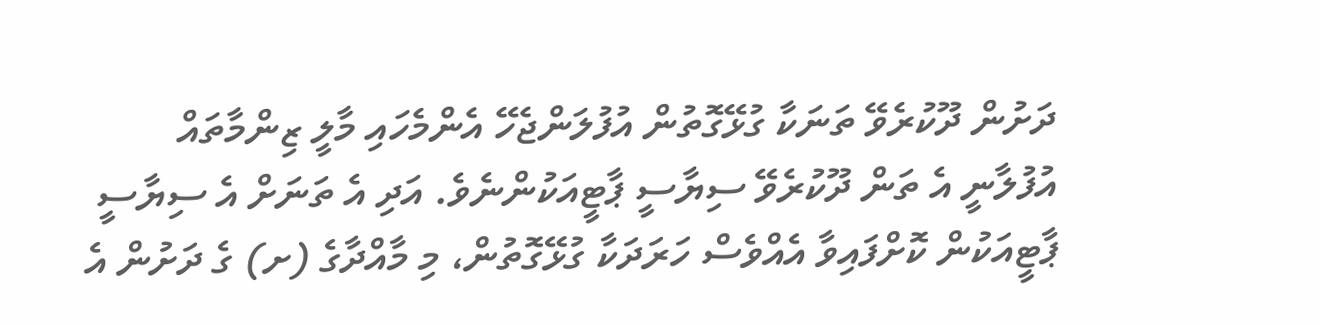ދަށުން ދޫކުރެވޭ ތަނަކާ ގުޅޭގޮތުން އުފުލަންޖެހޭ އެންމެހައި މާލީ ޒިންމާތައް އުފުލާނީ އެ ތަން ދޫކުރެވޭ ސިޔާސީ ޕާޓީއަކުންނެވެ. އަދި އެ ތަނަށް އެ ސިޔާސީ ޕާޓީއަކުން ކޮށްފައިވާ އެއްވެސް ހަރަދަކާ ގުޅޭގޮތުން، މި މާއްދާގެ (ށ) ގެ ދަށުން އެ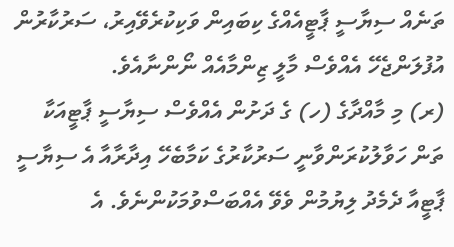ތަނެއް ސިޔާސީ ޕާޓީއެއްގެ ކިބައިން ވަކިކުރެވޭއިރު، ސަރުކާރުން އުފުލަންޖެހޭ އެއްވެސް މާލީ ޒިންމާއެއް ނޯންނާއެވެ.
(ރ) މި މާއްދާގެ (ހ) ގެ ދަށުން އެއްވެސް ސިޔާސީ ޕާޓީއަކާ ތަން ހަވާލުކުރަންވާނީ ސަރުކާރުގެ ކަމާބެހޭ އިދާރާއާ އެ ސިޔާސީ ޕާޓީއާ ދެމެދު ލިޔުމުން ވެވޭ އެއްބަސްވުމަކުންނެވެ. އެ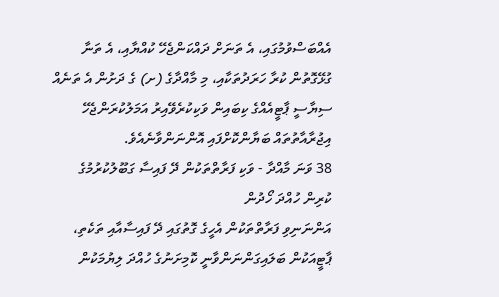އެއްބަސްވުމުގައި، އެ ތަނަށް ދައްކަންޖެހޭ ކުއްޔާއި، އެ ތަނާ ގުޅޭގޮތުން ކުރާ ހަރަދުތަކާއި، މި މާއްދާގެ (ށ) ގެ ދަށުން އެ ތަނެއް ސިޔާސީ ޕާޓީއެއްގެ ކިބައިން ވަކިކުރެވޭއިރު އަމަލުކުރަންޖެހޭ އިޖުރާއާތުތައް ބަޔާންކޮށްފައި އޮންނަންވާނެއެވެ.
38 ވަނަ މާއްދާ - ވަކި ފަރާތްތަކުން ދޭ ފައިސާ ގަބޫލުކުރުމުގެ ކުރިން ހުއްދަ ހޯދުން
އަންނަނިވި ފަރާތްތަކުން އެހީގެ ގޮތުގައި ދޭ ފައިސާއާއި ތަކެތި، ޕާޓީއަކުން ބަލައިގަންނަންވާނީ ކޮމިށަނުގެ ހުއްދަ ލިޔުމަކުން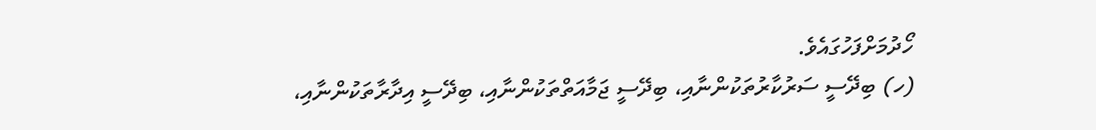ހޯދުމަށްފަހުގައެވެ.
(ހ) ބިދޭސީ ސަރުކާރުތަކުންނާއި، ބިދޭސީ ޖަމާއަތްތަކުންނާއި، ބިދޭސީ އިދާރާތަކުންނާއި،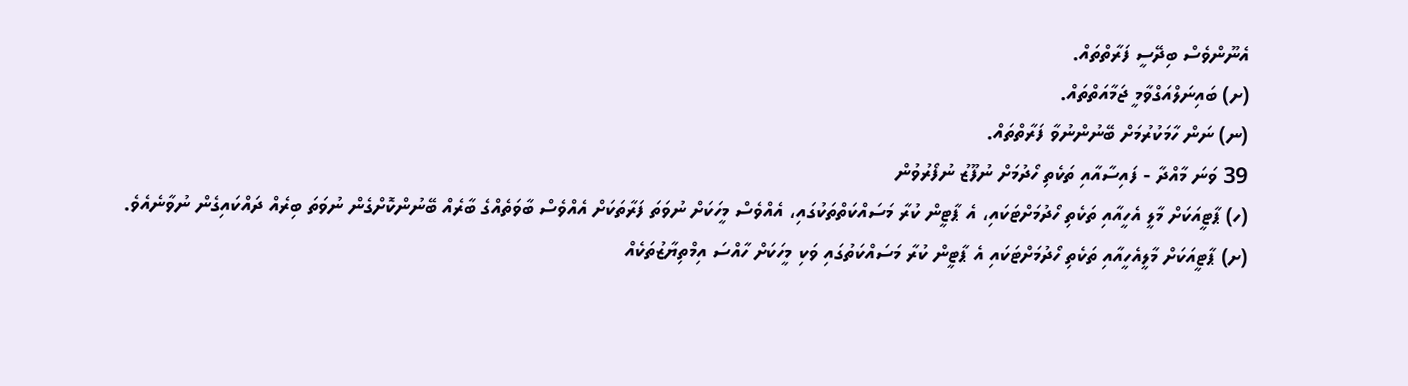އެނޫންވެސް ބިދޭސީ ފަރާތްތައް.
(ށ) ބައިނަލްއަގްވާމީ ޖަމާއަތްތައް.
(ނ) ނަން ހާމަކުރުމަށް ބޭނުންނުވާ ފަރާތްތައް.
39 ވަނަ މާއްދާ - ފައިސާއާއި ތަކެތި ހޯދުމަށް ނުފޫޒު ނުފޯރުވުން
(ހ) ޕާޓީއަކަށް މާލީ އެހީއާއި ތަކެތި ހޯދުމަށްޓަކައި، އެ ޕާޓީން ކުރާ މަސައްކަތްތަކުގައި، އެއްވެސް މީހަކަށް ނުވަތަ ފަރާތަކަށް އެއްވެސް ބާވަތެއްގެ ބާރެއް ބޭނުންކޮށްގެން ނުވަތަ ބިރެއް ދައްކައިގެން ނުވާނެއެވެ.
(ށ) ޕާޓީއަކަށް މާލީއެހީއާއި ތަކެތި ހޯދުމަށްޓަކައި އެ ޕާޓީން ކުރާ މަސައްކަތުގައި ވަކި މީހަކަށް ހާއްސަ އިމްތިޔާޒުތަކެއް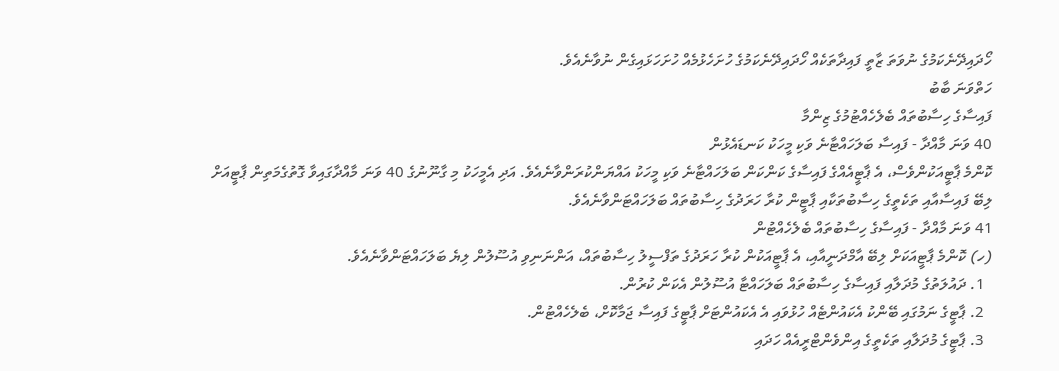ހޯދައިދޭނެކަމުގެ ނުވަތަ ޒާތީ ފައިދާތަކެއް ހޯދައިދޭނެކަމުގެ ހުށަހެޅުމެއް ހުށަހަޅައިގެން ނުވާނެއެވެ.
ހަތްވަނަ ބާބު
ފައިސާގެ ހިސާބުތައް ބެލެހެއްޓުމުގެ ޒިންމާ
40 ވަނަ މާއްދާ - ފައިސާ ބަލަހައްޓާނެ ވަކި މީހަކު ކަނޑައެޅުން
ކޮންމެ ޕާޓީއަކުންވެސް، އެ ޕާޓީއެއްގެ ފައިސާގެ ކަންކަން ބަލަހައްޓާނެ ވަކި މީހަކު އައްޔަންކުރަންވާނެއެވެ. އަދި އެމީހަކު މި ގާނޫނުގެ 40 ވަނަ މާއްދާގައިވާ ގޮތުގެމަތިން ޕާޓީއަށް ލިބޭ ފައިސާއާއި ތަކެތީގެ ހިސާބުތަކާއި ޕާޓީން ކުރާ ހަރަދުގެ ހިސާބުތައް ބަލަހައްޓަންވާނެއެވެ.
41 ވަނަ މާއްދާ - ފައިސާގެ ހިސާބުތައް ބެލެހެއްޓުން
(ހ) ކޮންމެ ޕާޓީއަކަށް ލިބޭ އާމްދަނީއާއި، އެ ޕާޓީއަކުން ކުރާ ހަރަދުގެ ތަފްސީލު ހިސާބުތައް، އަންނަނިވި އުސޫލުން ލިޔެ ބަލަހައްޓަންވާނެއެވެ.
  1. ދައުލަތުގެ މުދަލާއި ފައިސާގެ ހިސާބުތައް ބަލަހައްޓާ އުސޫލުން އެކަން ކުރުން.
  2. ޕާޓީގެ ނަމުގައި ބޭންކު އެކައުންޓެއް ހުޅުވައި އެ އެކައުންޓަށް ޕާޓީގެ ފައިސާ ޖަމާކޮށް، ބެލެހެއްޓުން.
  3. ޕާޓީގެ މުދަލާއި ތަކެތީގެ އިންވެންޓްރީއެއް ހަދައި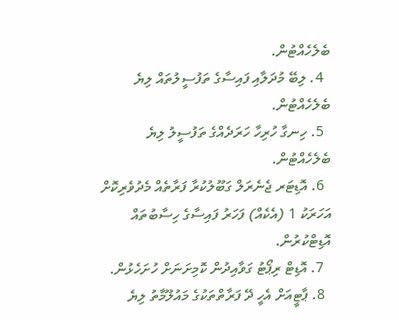ބެލެހެއްޓުން.
  4. ލިބޭ މުދަލާއި ފައިސާގެ ތަފުސީލުތައް ލިޔެ ބެލެހެއްޓުން.
  5. ހިނގާ ހުރިހާ ހަރަދެއްގެ ތަފުސީލު ލިޔެ ބެލެހެއްޓުން.
  6. އޮޑިޓަރ ޖެނެރަލް ގަބޫލުކުރާ ފަރާތެއް މެދުވެރިކޮށް އަހަރަކު 1 (އެކެއް) ފަހަރު ފައިސާގެ ހިސާބުތައް އޮޑިޓްކުރުން.
  7. އޮޑިޓް ރިޕޯޓު ގަވާއިދުން ކޮމިށަނަށް ހުށަހެޅުން.
  8. ޕާޓީއަށް އެހީ ދޭ ފަރާތްތަކުގެ މައުލޫމާތު ލިޔެ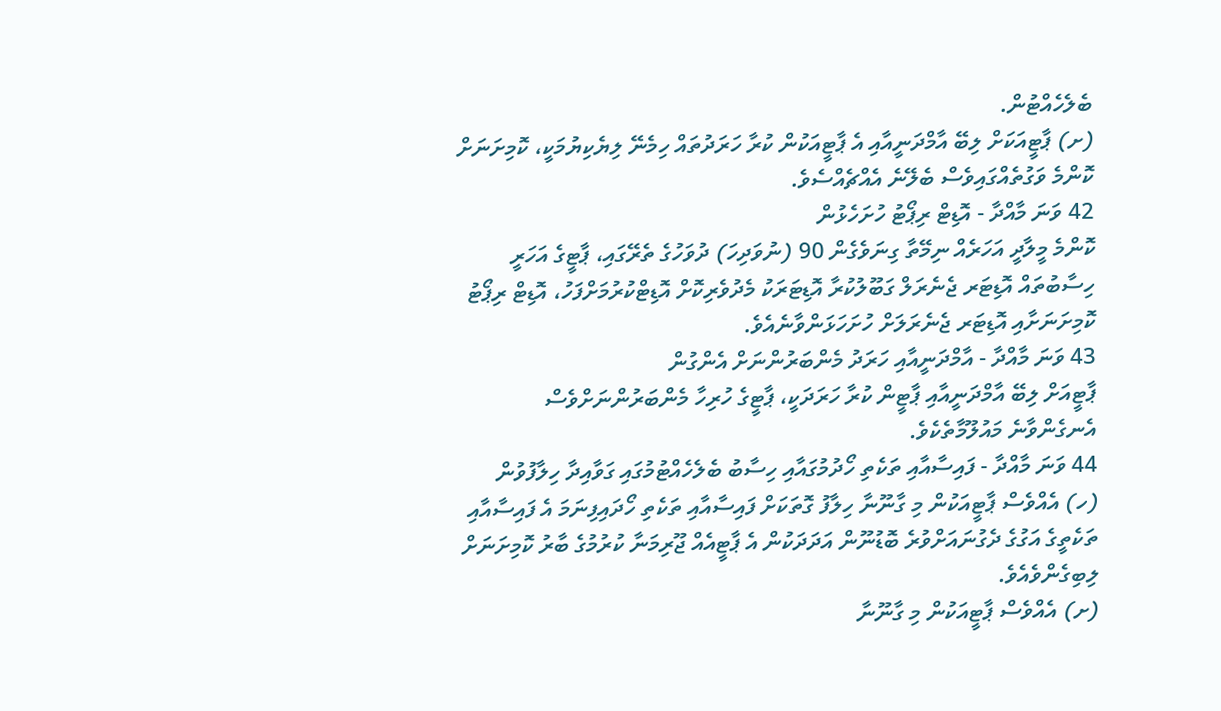ބެލެހެއްޓުން.
(ށ) ޕާޓީއަކަށް ލިބޭ އާމްދަނީއާއި އެ ޕާޓީއަކުން ކުރާ ހަރަދުތައް ހިމެނޭ ލިޔެކިޔުމަކީ، ކޮމިށަނަށް ކޮންމެ ވަގުތެއްގައިވެސް ބެލޭނެ އެއްޗެއްސެވެ.
42 ވަނަ މާއްދާ - އޮޑިޓް ރިޕޯޓު ހުށަހެޅުން
ކޮންމެ މީލާދީ އަހަރެއް ނިމޭތާ ގިނަވެގެން 90 (ނުވަދިހަ) ދުވަހުގެ ތެރޭގައި، ޕާޓީގެ އަހަރީ ހިސާބުތައް އޮޑިޓަރ ޖެނެރަލް ގަބޫލުކުރާ އޮޑިޓަރަކު މެދުވެރިކޮށް އޮޑިޓްކުރުމަށްފަހު، އޮޑިޓް ރިޕޯޓު ކޮމިށަނަށާއި އޮޑިޓަރ ޖެނެރަލަށް ހުށަހަޅަންވާނެއެވެ.
43 ވަނަ މާއްދާ - އާމްދަނީއާއި ހަރަދު މެންބަރުންނަށް އެންގުން
ޕާޓީއަށް ލިބޭ އާމްދަނީއާއި ޕާޓީން ކުރާ ހަރަދަކީ، ޕާޓީގެ ހުރިހާ މެންބަރުންނަށްވެސް އެނގެންވާނެ މައުލޫމާތެކެވެ.
44 ވަނަ މާއްދާ - ފައިސާއާއި ތަކެތި ހޯދުމުގައާއި ހިސާބު ބެލެހެއްޓުމުގައި ގަވާއިދާ ހިލާފުވުން
(ހ) އެއްވެސް ޕާޓީއަކުން މި ގާނޫނާ ހިލާފު ގޮތަކަށް ފައިސާއާއި ތަކެތި ހޯދައިފިނަމަ އެ ފައިސާއާއި ތަކެތީގެ އަގުގެ ދެގުނައަށްވުރެ ބޮޑުނޫން އަދަދަކުން އެ ޕާޓީއެއް ޖޫރިމަނާ ކުރުމުގެ ބާރު ކޮމިށަނަށް ލިބިގެންވެއެވެ.
(ށ) އެއްވެސް ޕާޓީއަކުން މި ގާނޫނާ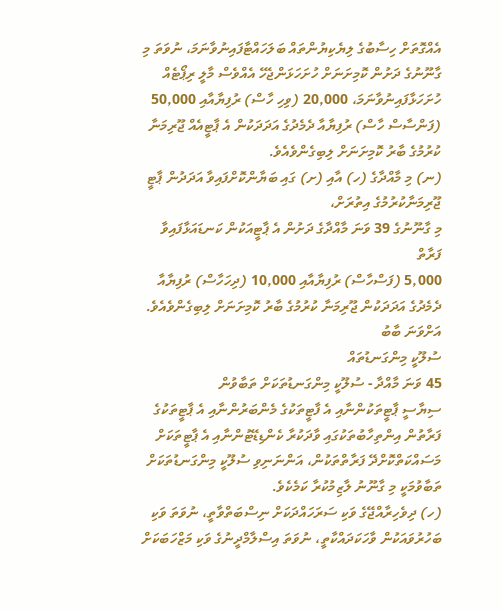އެއްގޮތަށް ހިސާބުގެ ލިޔެކިޔުންތައް ބަލަހައްޓާފައިނުވާނަމަ، ނުވަތަ މި ގާނޫނުގެ ދަށުން ކޮމިށަނަށް ހުށަހަޅަންޖެހޭ އެއްވެސް މާލީ ރިޕޯޓެއް ހުށަހަޅާފައިނުވާނަމަ، 20,000 (ވިހި ހާސް) ރުފިޔާއާއި 50,000 (ފަންސާސް ހާސް) ރުފިޔާއާ ދެމެދުގެ އަދަދަކުން އެ ޕާޓީއެއް ޖޫރިމަނާ ކުރުމުގެ ބާރު ކޮމިށަނަށް ލިބިގެންވެއެވެ.
(ނ) މި މާއްދާގެ (ހ) އާއި (ށ) ގައި ބަޔާންކޮށްފައިވާ އަދަދުން ޕާޓީ ޖޫރިމަނާކުރުމުގެ އިތުރަށް،
މި ގާނޫނުގެ 39 ވަނަ މާއްދާގެ ދަށުން އެ ޕާޓީއަކުން ކަނޑައަޅާފައިވާ ފަރާތް
5,000 (ފަސްހާސް) ރުފިޔާއާއި 10,000 (ދިހަހާސް) ރުފިޔާއާ ދެމެދުގެ އަދަދަކުން ޖޫރިމަނާ ކުރުމުގެ ބާރު ކޮމިށަނަށް ލިބިގެންވެއެވެ.
އަށްވަނަ ބާބު
ސުލޫކީ މިންގަނޑުތައް
45 ވަނަ މާއްދާ - ސުލޫކީ މިންގަނޑުތަކަށް ތަބާވުން
ސިޔާސީ ޕާޓީތަކުންނާއި އެ ފާޓީތަކުގެ މެންބަރުންނާއި އެ ޕާޓީތަކުގެ ފަރާތުން އިންތިހާބުތަކުގައި ވާދަކުރާ ކެންޑިޑޭޓުންނާއި އެ ޕާޓީތަކަށް މަސައްކަތްކޮށްދޭ ފަރާތްތަކުން، އަންނަނިވި ސުލޫކީ މިންގަނޑުތަކަށް ތަބާވުމަކީ މި ގާނޫނު ލާޒިމުކުރާ ކަމެކެވެ.
(ހ) ދިވެހިރާއްޖޭގެ ވަކި ސަރަހައްދަކަށް ނިސްބަތްވާތީ، ނުވަތަ ވަކި ބަހުރުވައަކުން ވާހަކަދައްކާތީ، ނުވަތަ އިސްލާމްދީނުގެ ވަކި މަޒްހަބަކަށް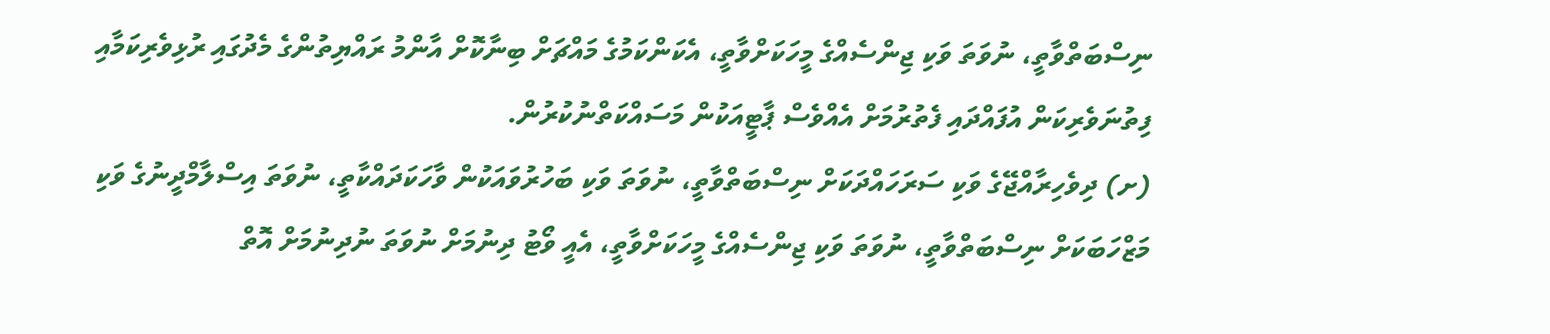ނިސްބަތްވާތީ، ނުވަތަ ވަކި ޖިންސެއްގެ މީހަކަށްވާތީ، އެކަންކަމުގެ މައްޗަށް ބިނާކޮށް އާންމު ރައްޔިތުންގެ މެދުގައި ރުޅިވެރިކަމާއި ފިތުނަވެރިކަން އުފައްދައި ފެތުރުމަށް އެއްވެސް ޕާޓީއަކުން މަސައްކަތްނުކުރުން.
(ށ) ދިވެހިރާއްޖޭގެ ވަކި ސަރަހައްދަކަށް ނިސްބަތްވާތީ، ނުވަތަ ވަކި ބަހުރުވައަކުން ވާހަކަދައްކާތީ، ނުވަތަ އިސްލާމްދީނުގެ ވަކި މަޒްހަބަކަށް ނިސްބަތްވާތީ، ނުވަތަ ވަކި ޖިންސެއްގެ މީހަކަށްވާތީ، އެއީ ވޯޓު ދިނުމަށް ނުވަތަ ނުދިނުމަށް އޮތް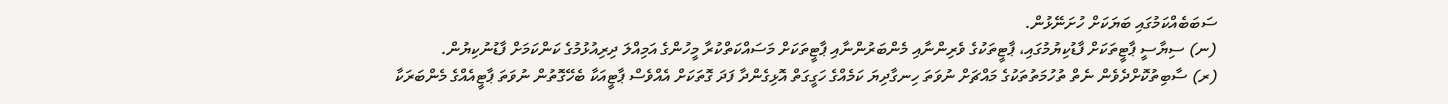ސަބަބެއްކަމުގައި ބަޔަކަށް ހުށަނޭޅުން.
(ނ) ސިޔާސީ ޕާޓީތަކަށް ފާޑުކިޔުމުގައި، ޕާޓީތަކުގެ ވެރިންނާއި މެންބަރުންނާއި ޕާޓީތަކަށް މަސައްކަތްކުރާ މީހުންގެ އަމިއްލަ ދިރިއުޅުމުގެ ކަންކަމަށް ފާޑުނުކިޔުން.
(ރ) ސާބިތުކޮށްދެވެން ނެތް ތުހުމަތުތަކުގެ މައްޗަށް ނުވަތަ ހިނގާދިޔަ ކަމެއްގެ ހަގީގަތް އޮޅިގެންދާ ފަދަ ގޮތަކަށް އެއްވެސް ޕާޓީއަކާ ބެހޭގޮތުން ނުވަތަ ޕާޓީއެއްގެ މެންބަރަކާ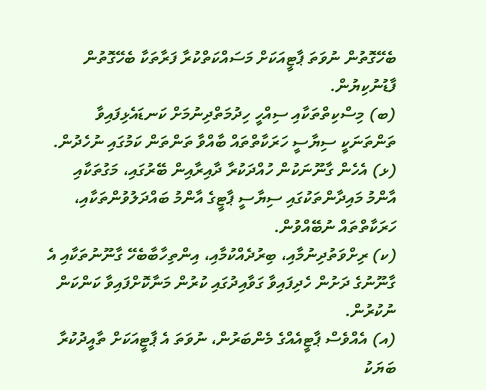ބެހޭގޮތުން ނުވަތަ ޕާޓީއަކަށް މަސައްކަތްކުރާ ފަރާތަކާ ބެހޭގޮތުން ފާޑުނުކިޔުން.
(ބ) މިސްކިތްތަކާއި ސިއްހީ ހިދުމަތްދިނުމަށް ކަނޑައެޅިފައިވާ ތަންތަނަކީ ސިޔާސީ ހަރަކާތްތައް ބާއްވާ ތަންތަން ކަމުގައި ނުހެދުން.
(ޅ) އެހެން ގާނޫނަކުން ހުއްދަކުރާ ދާއިރާއިން ބޭރުގައި، މަގުތަކާއި އާންމު މައިދާންތަކުގައި ސިޔާސީ ޕާޓީގެ އާންމު ބައްދަލުވުންތަކާއި، ހަރަކާތްތައް ނުބޭއްވުން.
(ކ) ރިށްވަތުދިނުމާއި، ބިރުދެއްކުމާއި، އިންތިހާބާބެހޭ ގާނޫނުތަކާއި އެ ގާނޫނުގެ ދަށުން ހެދިފައިވާ ގަވާއިދުގައި ކުރުން މަނާކޮށްފައިވާ ކަންކަން ނުކުރުން.
(އ) އެއްވެސް ޕާޓީއެއްގެ މެންބަރުން، ނުވަތަ އެ ޕާޓީއަކަށް ތާއީދުކުރާ ބަޔަކު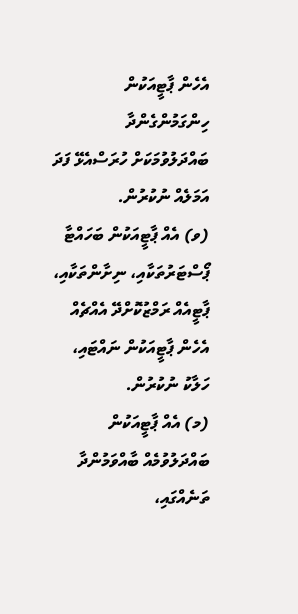އެހެން ޕާޓީއަކުން ހިންގަމުންގެންދާ ބައްދަލުވުމަކަށް ހުރަސްއެޅޭ ފަދަ އަމަލެއް ނުކުރުން.
(ވ) އެއް ޕާޓީއަކުން ބަހައްޓާ ޕޯސްޓަރުތަކާއި، ނިށާންތަކާއި، ޕާޓީއެއް ރަމްޒުކޮށްދޭ އެއްޗެއް އެހެން ޕާޓީއަކުން ނައްޓައި، ހަލާކު ނުކުރުން.
(މ) އެއް ޕާޓީއަކުން ބައްދަލުވުމެއް ބާއްވަމުންދާ ތަނެއްގައި،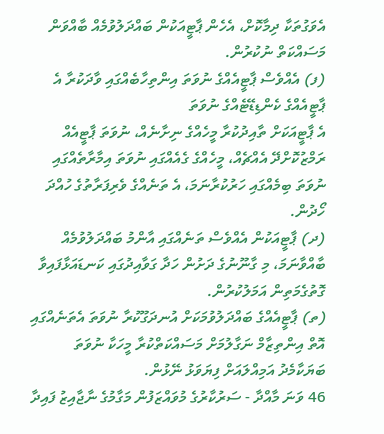އެވަގުތަކާ ދިމާކޮށް، އެހެން ޕާޓީއަކުން ބައްދަލުވުމެއް ބާއްވަން މަސައްކަތް ނުކުރުން.
(ފ) އެއްވެސް ޕާޓީއެއްގެ ނުވަތަ އިންތިހާބެއްގައި ވާދަކުރާ އެ ޕާޓީއެއްގެ ކެންޑިޑޭޓެއްގެ ނުވަތަ
އެ ޕާޓީއަކަށް ތާއިދުކުރާ މީހެއްގެ ނިށާނެއް، ނުވަތަ ޕާޓީއެއް ރަމްޒުކޮށްދޭ އެއްޗެއް، މީހެއްގެ ގެއެއްގައި ނުވަތަ އިމާރާތެއްގައި ނުވަތަ ބިމެއްގައި ހަރުކުރާނަމަ، އެ ތަނެއްގެ ވެރިފަރާތުގެ ހުއްދަ ހޯދުން.
(ދ) ޕާޓީއަކުން އެއްވެސް ތަނެއްގައި އާންމު ބައްދަލުވުމެއް ބާއްވާނަމަ، މި ގާނޫނުގެ ދަށުން ހަދާ ގަވާއިދުގައި ކަނޑައަޅާފައިވާ ގޮތުގެމަތިން އަމަލުކުރުން.
(ތ) ޕާޓީއެއްގެ ބައްދަލުވުމަކަށް އުނދަގޫކުރާ ނުވަތަ އެތަނެއްގައި އޮތް އިންތިޒާމް ނަގާލުމަށް މަސައްކަތްކުރާ މީހަކާ ނުވަތަ ބަޔަކާމެދު އަމިއްލައަށް ފިޔަވަޅު ނޭޅުން.
46 ވަނަ މާއްދާ - ސަރުކާރުގެ މުވައްޒަފުން މަގާމުގެ ނާޖާއިޒު ފައިދާ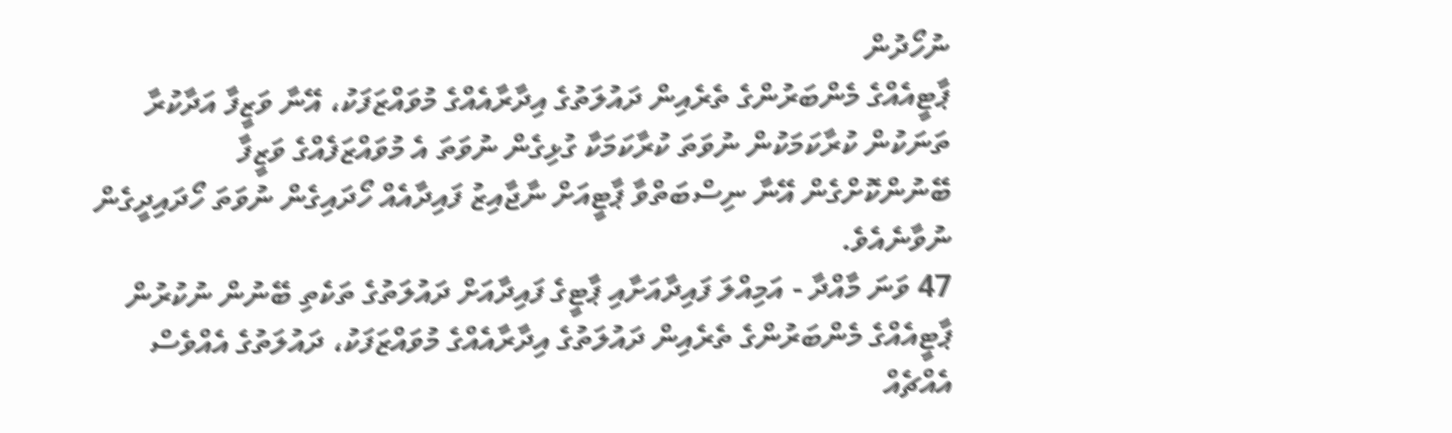ނުހޯދުން
ޕާޓީއެއްގެ މެންބަރުންގެ ތެރެއިން ދައުލަތުގެ އިދާރާއެއްގެ މުވައްޒަފަކު، އޭނާ ވަޒީފާ އަދާކުރާ ތަނަކުން ކުރާކަމަކުން ނުވަތަ ކުރާކަމަކާ ގުޅިގެން ނުވަތަ އެ މުވައްޒަފެއްގެ ވަޒީފާ ބޭނުންކޮށްގެން އޭނާ ނިސްބަތްވާ ޕާޓީއަށް ނާޖާއިޒު ފައިދާއެއް ހޯދައިގެން ނުވަތަ ހޯދައިދީގެން ނުވާނެއެވެ.
47 ވަނަ މާއްދާ - އަމިއްލަ ފައިދާއަށާއި ޕާޓީގެ ފައިދާއަށް ދައުލަތުގެ ތަކެތި ބޭނުން ނުކުރުން
ޕާޓީއެއްގެ މެންބަރުންގެ ތެރެއިން ދައުލަތުގެ އިދާރާއެއްގެ މުވައްޒަފަކު، ދައުލަތުގެ އެއްވެސް އެއްޗެއް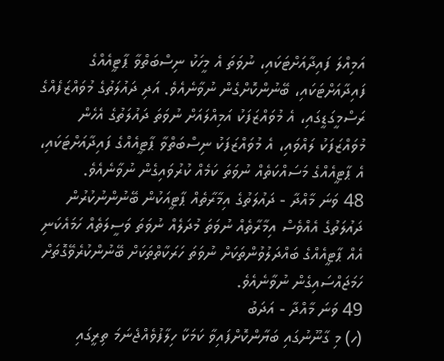އަމިއްލަ ފައިދާއަށްޓަކައި، ނުވަތަ އެ މީހަކު ނިސްބަތްވާ ޕާޓީއެއްގެ ފައިދާއަށްޓަކައި، ބޭނުންކޮށްގެން ނުވާނެއެވެ. އަދި ދައުލަތުގެ މުވައްޒަފެއްގެ ރަސްމީގަޑީގައި، އެ މުވައްޒަފަކު އަމިއްލައަށް ނުވަތަ ދައުލަތުގެ އެހެން މުވައްޒަފަކު ލައްވައި، އެ މުވައްޒަފަކު ނިސްބަތްވާ ޕާޓީއެއްގެ ފައިދާއަށްޓަކައި، އެ ޕާޓީއެއްގެ މަސައްކަތެއް ނުވަތަ ކަމެއް ކުރުވައިގެން ނުވާނެއެވެ.
48 ވަނަ މާއްދާ - ދައުލަތުގެ އިމާރާތެއް ޕާޓީއަކުން ބޭނުންނުކުރުން
ދައުލަތުގެ އެއްވެސް އިމާރާތެއް ނުވަތަ މުދަލެއް ނުވަތަ ވަސީލަތެއް ހަމައެކަނި އެއް ޕާޓީއެއްގެ ބައްދަލުވުންތަކަށް ނުވަތަ ހަރަކާތްތަކަށް ބޭނުންކުރެވޭގޮތަށް ހަމަޖައްސައިގެން ނުވާނެއެވެ.
49 ވަނަ މާއްދާ - އަދަބު
(ހ) މި ގާނޫނުގައި ބަޔާންކޮށްފައިވާ ކަމަކާ ހިލާފުވެއްޖެނަމަ ތިރީގައި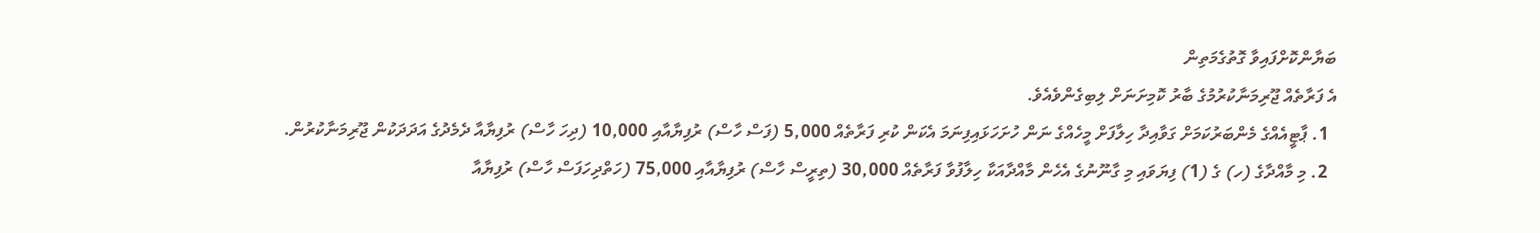ބަޔާންކޮށްފައިވާ ގޮތުގެމަތިން
އެ ފަރާތެއް ޖޫރިމަނާކުރުމުގެ ބާރު ކޮމިށަނަށް ލިބިގެންވެއެވެ.
  1. ޕާޓީއެއްގެ މެންބަރުކަމަށް ގަވާއިދާ ހިލާފަށް މީހެއްގެ ނަން ހުށަހަޅައިފިނަމަ އެކަން ކުރި ފަރާތެއް 5,000 (ފަސް ހާސް) ރުފިޔާއާއި 10,000 (ދިހަ ހާސް) ރުފިޔާއާ ދެމެދުގެ އަދަދަކުން ޖޫރިމަނާކުރުން.
  2. މި މާއްދާގެ (ހ) ގެ (1) ފިޔަވައި މި ގާނޫނުގެ އެހެން މާއްދާއަކާ ހިލާފުވާ ފަރާތެއް 30,000 (ތިރީސް ހާސް) ރުފިޔާއާއި 75,000 (ހަތްދިހަފަސް ހާސް) ރުފިޔާއާ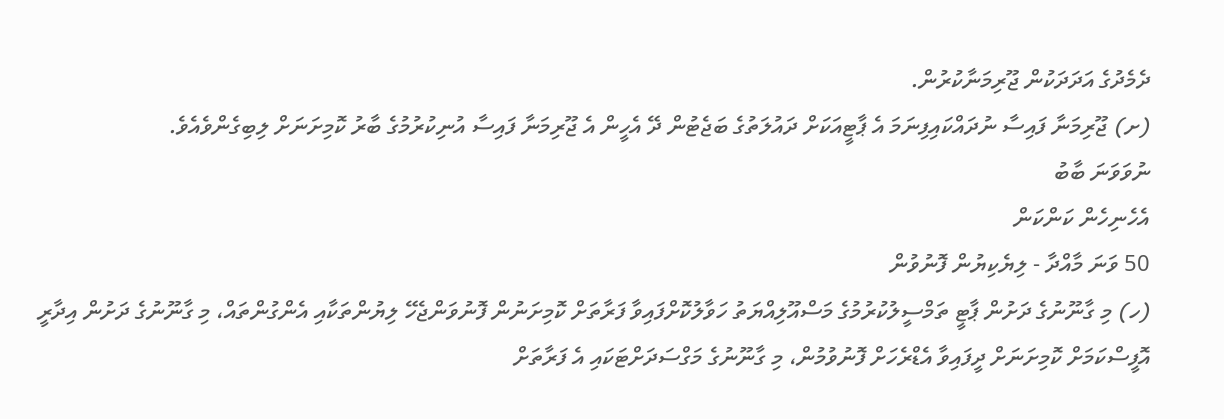ދެމެދުގެ އަދަދަކުން ޖޫރިމަނާކުރުން.
(ށ) ޖޫރިމަނާ ފައިސާ ނުދައްކައިފިނަމަ އެ ޕާޓީއަކަށް ދައުލަތުގެ ބަޖެޓުން ދޭ އެހީން އެ ޖޫރިމަނާ ފައިސާ އުނިކުރުމުގެ ބާރު ކޮމިށަނަށް ލިބިގެންވެއެވެ.
ނުވަވަނަ ބާބު
އެހެނިހެން ކަންކަން
50 ވަނަ މާއްދާ - ލިޔެކިޔުން ފޮނުވުން
(ހ) މި ގާނޫނުގެ ދަށުން ޕާޓީ ތަމްސީލުކުރުމުގެ މަސްއޫލިއްޔަތު ހަވާލުކޮށްފައިވާ ފަރާތަށް ކޮމިށަނުން ފޮނުވަންޖެހޭ ލިޔުންތަކާއި އެންގުންތައް، މި ގާނޫނުގެ ދަށުން އިދާރީ އޮފީސްކަމަށް ކޮމިށަނަށް ދީފައިވާ އެޑްރެހަށް ފޮނުވުމުން، މި ގާނޫނުގެ މަގްސަދަށްޓަކައި އެ ފަރާތަށް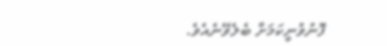ފޮނުވުނީކަމަށް ބެލެވޭނެއެވެ.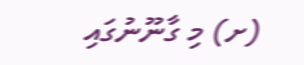(ށ) މި ގާނޫނުގައި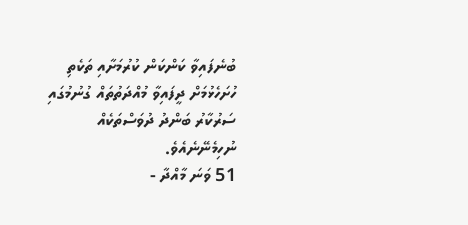ބުނެފައިވާ ކަންކަން ކުރުމަށާއި ތަކެތި ހުށަހެޅުމަށް ދީފައިވާ މުއްދަތުތައް ގުނުމުގައި ސަރުކާރު ބަންދު ދުވަސްތަކެއް ނުހިމެނޭނެއެވެ.
51 ވަނަ މާއްދާ -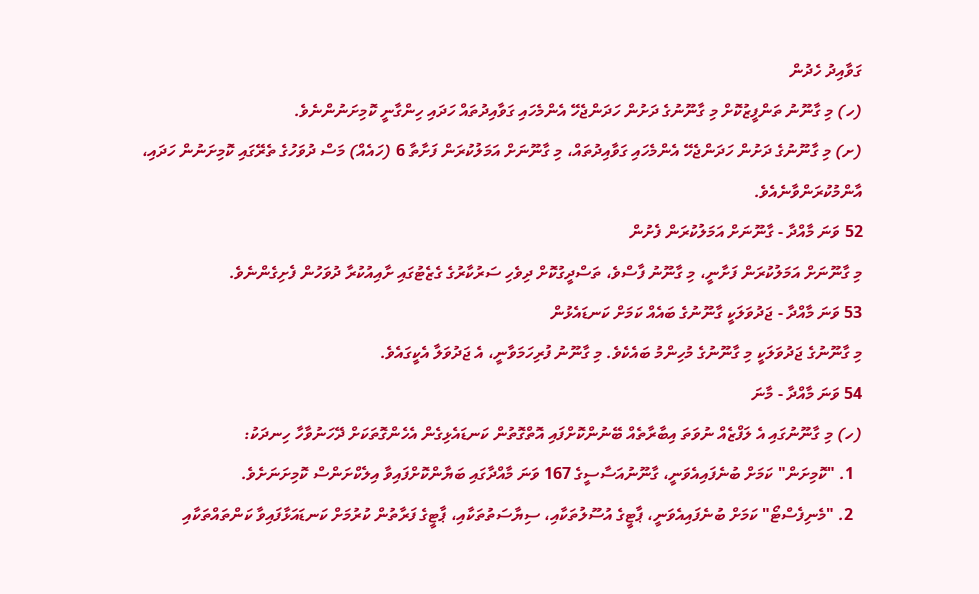ގަވާއިދު ހެދުން
(ހ) މި ގާނޫނު ތަންފީޒުކޮށް މި ގާނޫނުގެ ދަށުން ހަދަންޖެހޭ އެންމެހައި ގަވާއިދުތައް ހަދައި ހިންގާނީ ކޮމިށަނުންނެވެ.
(ށ) މި ގާނޫނުގެ ދަށުން ހަދަންޖެހޭ އެންމެހައި ގަވާއިދުތައް، މި ގާނޫނަށް އަމަލުކުރަން ފަށާތާ 6 (ހައެއް) މަސް ދުވަހުގެ ތެރޭގައި ކޮމިށަނުން ހަދައި، އާންމުކުރަންވާނެއެވެ.
52 ވަނަ މާއްދާ - ގާނޫނަށް އަމަލުކުރަން ފެށުން
މި ގާނޫނަށް އަމަލުކުރަން ފަށާނީ، މި ގާނޫނު ފާސްވެ، ތަސްދީގުކޮށް ދިވެހި ސަރުކާރުގެ ގެޒެޓުގައި ށާއިއުކުރާ ދުވަހުން ފެށިގެންނެވެ.
53 ވަނަ މާއްދާ - ޖަދުވަލަކީ ގާނޫނުގެ ބައެއް ކަމަށް ކަނޑައެޅުން
މި ގާނޫނުގެ ޖަދުވަލަކީ މި ގާނޫނުގެ މުހިންމު ބައެކެވެ. މި ގާނޫނު ފުރިހަމަވާނީ، އެ ޖަދުވަލާ އެކީގައެވެ.
54 ވަނަ މާއްދާ - މާނަ
(ހ) މި ގާނޫނުގައި އެ ލަފްޒެއް ނުވަތަ އިބާރާތެއް ބޭނުންކޮށްފައި އޮތްގޮތުން ކަނޑައެޅިގެން އެހެންގޮތަކަށް ދޭހަނުވާހާ ހިނދަކު:
  1. "ކޮމިށަން" ކަމަށް ބުނެފައިއެވަނީ، ގާނޫނުއަސާސީގެ 167 ވަނަ މާއްދާގައި ބަޔާންކޮށްފައިވާ އިލެކްށަންސް ކޮމިށަނަށެވެ.
  2. "މެނިފެސްޓޯ" ކަމަށް ބުނެފައިއެވަނީ، ޕާޓީގެ އުސޫލުތަކާއި، ސިޔާސަތުތަކާއި، ޕާޓީގެ ފަރާތުން ކުރުމަށް ކަނޑައަޅާފައިވާ ކަންތައްތަކާއި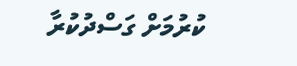ކުރުމަށް ގަސްދުކުރާ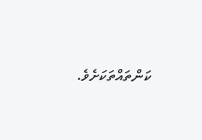ކަންތައްތަކަށެވެ.